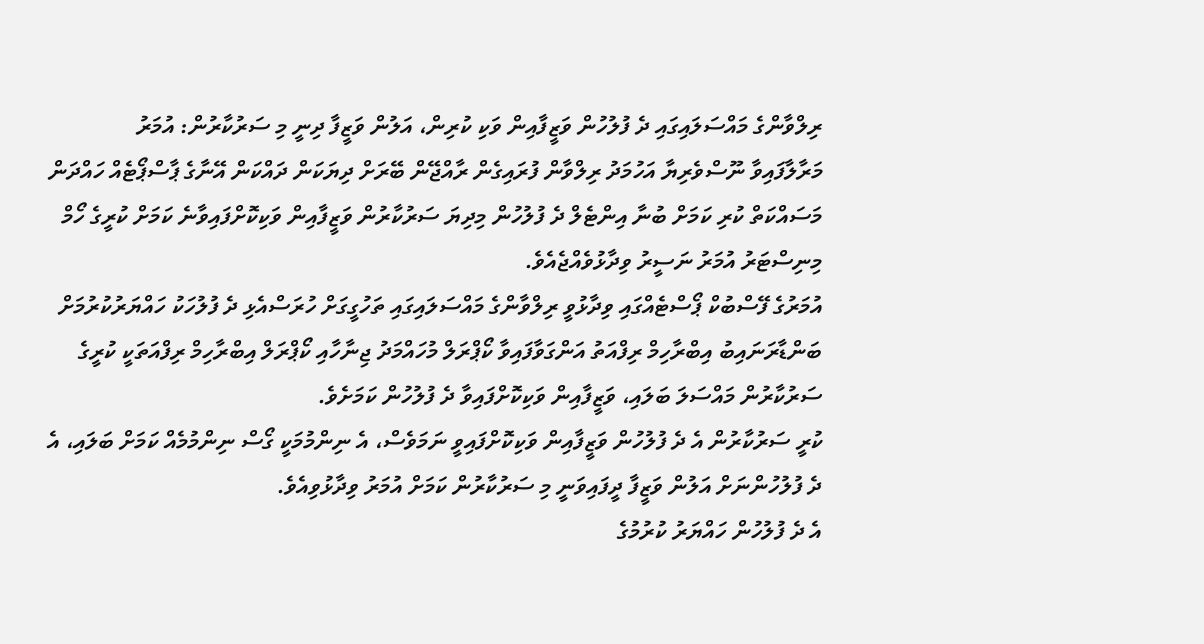ރިލްވާންގެ މައްސަލައިގައި ދެ ފުލުހުން ވަޒީފާއިން ވަކި ކުރިން، އަލުން ވަޒީފާ ދިނީ މި ސަރުކާރުން: އުމަރު
މަރާލާފައިވާ ނޫސްވެރިޔާ އަހުމަދު ރިލްވާން ފުރައިގެން ރާއްޖޭން ބޭރަށް ދިޔަކަން ދައްކަން އޭނާގެ ޕާސްޕޯޓެއް ހައްދަން މަސައްކަތް ކުރި ކަމަށް ބުނާ އިންޓެލް ދެ ފުލުހުން މިދިޔަ ސަރުކާރުން ވަޒީފާއިން ވަކިކޮށްފައިވާނެ ކަމަށް ކުރީގެ ހޯމް މިނިސްޓަރު އުމަރު ނަސީރު ވިދާޅުވެއްޖެއެވެ.
އުމަރުގެ ފޭސްބުކް ޕޯސްޓެއްގައި ވިދާޅުވީ ރިލްވާންގެ މައްސަލައިގައި ތަހުގީގަށް ހުރަސްއެޅި ދެ ފުލުހަކު ހައްޔަރުކުރުމަށް ބަންޑާރަނައިބު އިބްރާހިމް ރިފްއަތު އަންގަވާފައިވާ ކޯޕްރަލް މުހައްމަދު ޖިނާހާއި ކޯޕްރަލް އިބްރާހިމް ރިފްއަތަކީ ކުރީގެ ސަރުކާރުން މައްސަލަ ބަލައި، ވަޒީފާއިން ވަކިކޮށްފައިވާ ދެ ފުލުހުން ކަމަށެވެ.
ކުރީ ސަރުކާރުން އެ ދެ ފުލުހުން ވަޒީފާއިން ވަކިކޮށްފައިވީ ނަމަވެސް، އެ ނިންމުމަކީ ގޯސް ނިންމުމެއް ކަމަށް ބަލައި، އެ ދެ ފުލުހުންނަށް އަލުން ވަޒީފާ ދީފައިވަނީ މި ސަރުކާރުން ކަމަށް އުމަރު ވިދާޅުވިއެވެ.
އެ ދެ ފުލުހުން ހައްޔަރު ކުރުމުގެ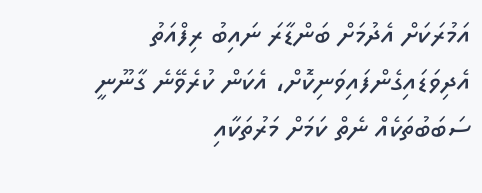އަމުރަކަށް އެދުމަށް ބަންޑާރަ ނައިބު ރިފްއަތު އެދިވަޑައިގެންފައިވަނިކޮށް، އެކަން ކުރެވޭނެ ގާނޫނީ ސަބަބުތަކެއް ނެތް ކަމަށް މަރުތަކާއި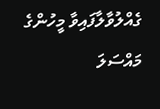ގެއްލުވާލާފައިވާ މީހުންގެ މައްސަލަ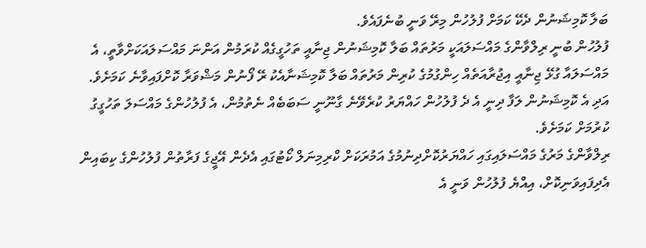ބަލާ ކޮމިޝަނުން ދެކޭ ކަމަށް ފުލުހުން މިރޭ ވަނީ ބުނެފައެވެ.
ފުލުހުން ބުނީ ރިލްވާންގެ މައްސަލައަކީ މަރުތައް ބަލާ ކޮމިޝަނުން ޖިނާއީ ތަހުގީގެއް ކުރަމުން އަންނަ މައްސަލައަކަށްވާތީ، އެ މައްސަލައާ ގުޅޭ ޖިނާއީ އިޖުރާއަތެއް ހިންގުމުގެ ކުރިން މަރުތައް ބަލާ ކޮމިޝަނާއެކު ރޭ ފޯނުން މަޝްވަރާ ކޮށްފައިވާނެ ކަމަށެވެ. އަދި އެ ކޮމިޝަނުން ލަފާ ދިނީ އެ ދެ ފުލުހުން ހައްޔަރު ކުރެވޭނެ ގާނޫނީ ސަބަބެއް ނެތުމުން، އެ ފުލުހުންގެ މައްސަލަ ތަހުގީގު ކުރުމަށް ކަމަށެވެ.
ރިލްވާންގެ މަރުގެ މައްސަލައިގައި ހައްޔަރުކޮށްދިނުމުގެ އަމުރަކަށް ކްރިމިނަލް ކޯޓުގައި އެދެން އޭޖީގެ ފަރާތުން ފުލުހުންގެ ކިބައިން އެދިފައިވަނިކޮށް، އިއްޔެ ފުލުހުން ވަނީ އެ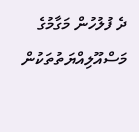ދެ ފުލުހުން މަގާމުގެ މަސްއޫލިއްޔަތުތަކުން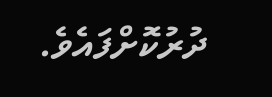ދުރުކޮށްފައެވެ.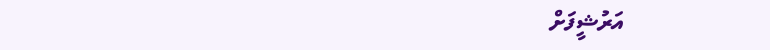އަރުޝީފަށް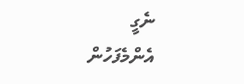ނެގީ
އެންމެފަހުން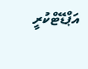އަޕްޑޭޓްކުރީ